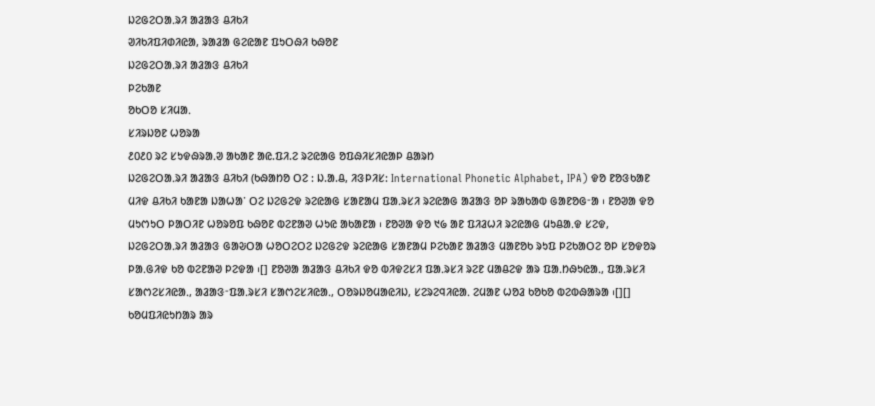ᱡᱮᱜᱮᱛᱟᱹᱨᱤ ᱟᱲᱟᱝ ᱪᱤᱠᱤ
ᱣᱤᱠᱤᱯᱤᱰᱤᱭᱟ, ᱨᱟᱲᱟ ᱜᱮᱭᱟᱱ ᱯᱩᱛᱷᱤ ᱠᱷᱚᱱ
ᱡᱮᱜᱮᱛᱟᱹᱨᱤ ᱟᱲᱟᱝ ᱪᱤᱠᱤ
ᱞᱮᱠᱟᱱ
ᱚᱠᱛᱚ ᱥᱤᱢᱟᱹ
ᱥᱤᱨᱡᱚᱱ ᱦᱚᱨᱟ
᱒᱐᱒᱐ ᱨᱮ ᱥᱩᱫᱷᱨᱟᱹᱣ ᱟᱠᱟᱱ ᱟᱭ.ᱯᱤ.ᱮ ᱨᱮᱭᱟᱜ ᱚᱯᱷᱤᱥᱤᱭᱟᱞ ᱪᱟᱨᱴ
ᱡᱮᱜᱮᱛᱟᱹᱨᱤ ᱟᱲᱟᱝ ᱪᱤᱠᱤ (ᱠᱷᱟᱴᱚ ᱛᱮ : ᱡ.ᱟ.ᱪ, ᱤᱝᱞᱤᱥ: International Phonetic Alphabet, IPA) ᱫᱚ ᱱᱚᱝᱠᱟᱱ ᱢᱤᱫ ᱪᱤᱠᱤ ᱠᱟᱱᱟ ᱡᱟᱦᱟᱸ ᱛᱮ ᱡᱮᱜᱮᱫ ᱨᱮᱭᱟᱜ ᱥᱟᱱᱟᱢ ᱯᱟᱹᱨᱥᱤ ᱨᱮᱭᱟᱜ ᱟᱲᱟᱝ ᱚᱞ ᱨᱟᱠᱟᱵ ᱜᱟᱱᱚᱜᱼᱟ ᱾ ᱱᱚᱣᱟ ᱫᱚ ᱢᱩᱬᱩᱛ ᱞᱟᱛᱤᱱ ᱦᱚᱨᱚᱯ ᱠᱷᱚᱱ ᱵᱮᱱᱟᱣ ᱦᱩᱭ ᱟᱠᱟᱱᱟ ᱾ ᱱᱚᱣᱟ ᱫᱚ ᱑᱙ ᱟᱱ ᱯᱤᱲᱦᱤ ᱨᱮᱭᱟᱜ ᱢᱩᱪᱟᱹᱫ ᱥᱮᱫ, ᱡᱮᱜᱮᱛᱟᱹᱨᱤ ᱟᱲᱟᱝ ᱜᱟᱶᱛᱟ ᱦᱚᱛᱮᱛᱮ ᱡᱮᱜᱮᱫ ᱨᱮᱭᱟᱜ ᱥᱟᱱᱟᱢ ᱞᱮᱠᱟᱱ ᱟᱲᱟᱝ ᱢᱟᱱᱚᱠ ᱨᱩᱯ ᱞᱮᱠᱟᱛᱮ ᱚᱞ ᱥᱚᱫᱚᱨ ᱞᱟᱹᱜᱤᱫ ᱠᱚ ᱵᱮᱱᱟᱣ ᱞᱮᱫᱟ ᱾[] ᱱᱚᱣᱟ ᱟᱲᱟᱝ ᱪᱤᱠᱤ ᱫᱚ ᱵᱤᱫᱮᱥᱤ ᱯᱟᱹᱨᱥᱤ ᱨᱮᱱ ᱢᱟᱪᱮᱫ ᱟᱨ ᱯᱟᱹᱴᱷᱩᱭᱟᱹ, ᱯᱟᱹᱨᱥᱤ ᱥᱟᱬᱮᱥᱤᱭᱟᱹ, ᱟᱲᱟᱝᱼᱯᱟᱹᱨᱥᱤ ᱥᱟᱬᱮᱥᱤᱭᱟᱹ, ᱛᱚᱨᱡᱚᱢᱟᱭᱤᱡ, ᱥᱮᱨᱮᱧᱤᱭᱟᱹ ᱮᱢᱟᱱ ᱦᱚᱲ ᱠᱚᱠᱚ ᱵᱮᱵᱷᱟᱨᱟ ᱾[][]
ᱠᱚᱢᱯᱤᱭᱩᱴᱟᱨ ᱟᱨ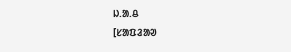ᱡ.ᱟ.ᱪ
[ᱥᱟᱯᱲᱟᱣ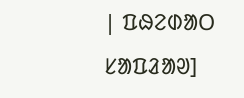| ᱯᱷᱮᱰᱟᱛ ᱥᱟᱯᱲᱟᱣ]